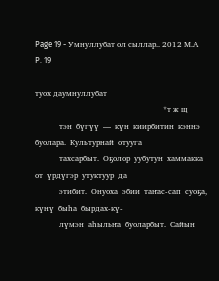Page 19 - Умнуллубат ол сыллар.. 2012 М.А
P. 19

туох даумнуллубат
                                                                *т ж щ
            тэн  бүгүү  —  күн  киирбитин  кэннэ  буолара.  Культурнай  отууга
            тахсарбыт.  Оҕолор  уубутун  хаммакка  от  үрдүгэр  утуктуур  да
            этибит.  Онуоха  эбии  таҥас-сап  суоҕа,  күнү  быһа  бырдах-кү-
            лүмэн  аһыльҥа  буоларбыт.  Сайын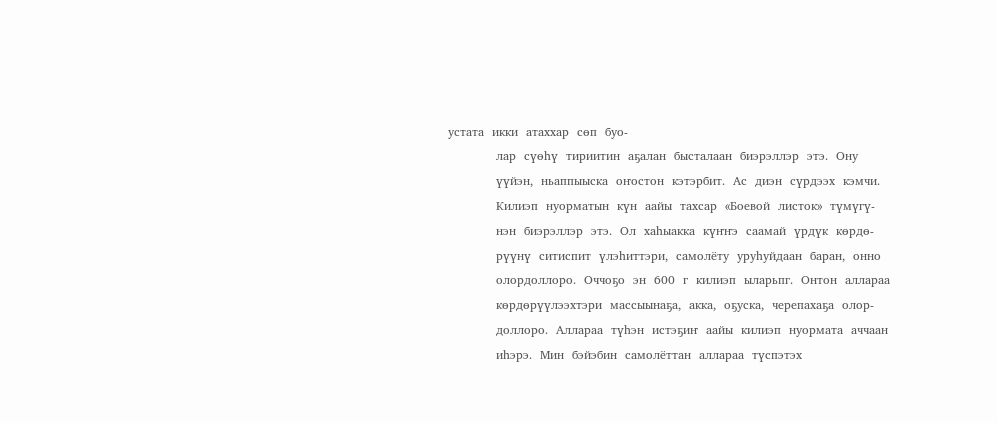устата  икки  атаххар  сөп  буо-
            лар  сүөһү  тириитин  аҕалан  бысталаан  биэрэллэр  этэ.  Ону
            үүйэн,  ньаппыыска  оҥостон  кэтэрбит.  Ас  диэн  сүрдээх  кэмчи.
            Килиэп  нуорматын  күн  аайы  тахсар  «Боевой  листок»  түмүгү-
            нэн  биэрэллэр  этэ.  Ол  хаһыакка  күҥҥэ  саамай  үрдүк  көрдө-
            рүүнү  ситиспит  үлэһиттэри,  самолёту  уруһуйдаан  баран,  онно
            олордоллоро.  Оччоҕо  эн  600  г  килиэп  ыларьпг.  Онтон  аллараа
            көрдөрүүлээхтэри  массыынаҕа,  акка,  оҕуска,  черепахаҕа  олор-
            доллоро.  Аллараа  түһэн  истэҕиҥ  аайы  килиэп  нуормата  аччаан
            иһэрэ.  Мин  бэйэбин  самолёттан  аллараа  түспэтэх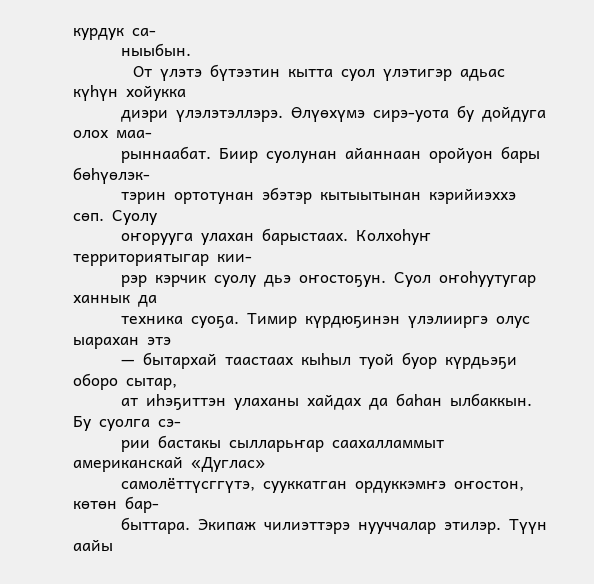курдук  са-
            ныыбын.
               От  үлэтэ  бүтээтин  кытта  суол  үлэтигэр  адьас  күһүн  хойукка
            диэри  үлэлэтэллэрэ.  Өлүөхүмэ  сирэ-уота  бу  дойдуга  олох  маа-
            рыннаабат.  Биир  суолунан  айаннаан  оройуон  бары  бөһүөлэк-
            тэрин  ортотунан  эбэтэр  кытыытынан  кэрийиэххэ  сөп.  Суолу
            оҥорууга  улахан  барыстаах.  Колхоһуҥ  территориятыгар  кии-
            рэр  кэрчик  суолу  дьэ  оҥостоҕун.  Суол  оҥоһуутугар  ханнык  да
            техника  суоҕа.  Тимир  күрдюҕинэн  үлэлииргэ  олус  ыарахан  этэ
            —  бытархай  таастаах  кыһыл  туой  буор  күрдьэҕи  оборо  сытар,
            ат  иһэҕиттэн  улаханы  хайдах  да  баһан  ылбаккын.  Бу  суолга  сэ-
            рии  бастакы  сылларьҥар  саахалламмыт  американскай  «Дуглас»
            самолёттүсггүтэ,  сууккатган  ордуккэмҥэ  оҥостон,  көтөн  бар-
            быттара.  Экипаж  чилиэттэрэ  нууччалар  этилэр.  Түүн  аайы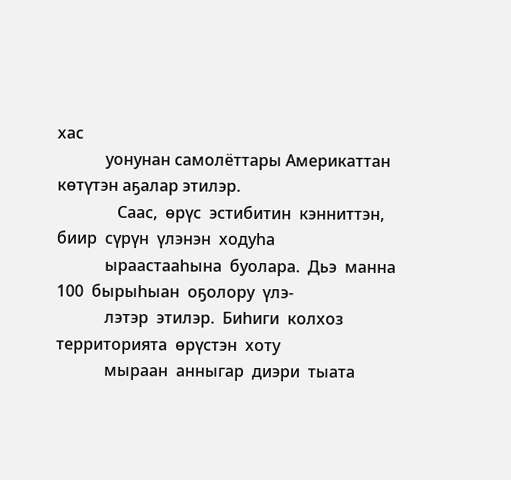хас
            уонунан самолёттары Америкаттан көтүтэн аҕалар этилэр.
               Саас,  өрүс  эстибитин  кэнниттэн,  биир  сүрүн  үлэнэн  ходуһа
            ыраастааһына  буолара.  Дьэ  манна  100  бырыһыан  оҕолору  үлэ-
            лэтэр  этилэр.  Биһиги  колхоз  территорията  өрүстэн  хоту
            мыраан  анныгар  диэри  тыата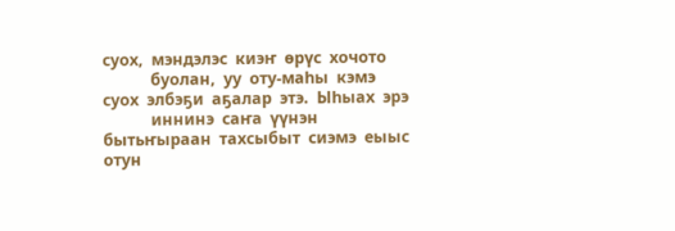суох,  мэндэлэс  киэҥ  өрүс  хочото
            буолан,  уу  оту-маһы  кэмэ  суох  элбэҕи  аҕалар  этэ.  Ыһыах  эрэ
            иннинэ  саҥа  үүнэн  бытьҥыраан  тахсыбыт  сиэмэ  еыыс  отун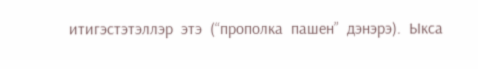итигэстэтэллэр  этэ  (“прополка  пашен”  дэнэрэ).  Ыкса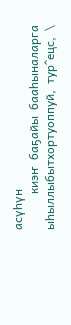асүһүн
            киэҥ  баҕайы  бааһыналарга  ыһыллыбытхортуоппуй,  тур^ецс,  \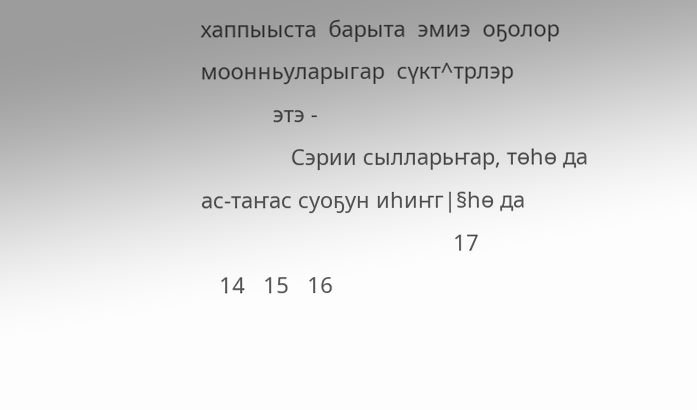хаппыыста  барыта  эмиэ  оҕолор  моонньуларыгар  сүкт^трлэр
            этэ -
               Сэрии сылларьҥар, төһө да ас-таҥас суоҕун иһиҥг|§һө да
                                          17
   14   15   16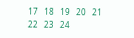17   18   19   20   21   22   23   24